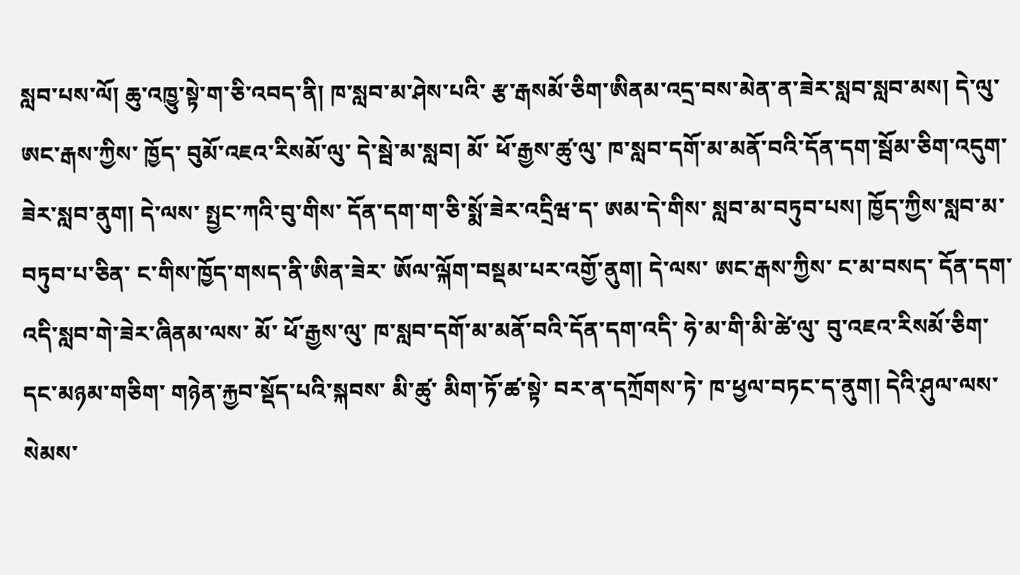སླབ་པས་ལོ། ཆུ་འཁྱུ་སྟེ་ག་ཅི་འབད་ནི། ཁ་སླབ་མ་ཤེས་པའི་ རྩ་རྒསམོ་ཅིག་ཨིནམ་འདྲ་བས་མེན་ན་ཟེར་སླབ་སླབ་མས། དེ་ལུ་ ཨང་རྒས་ཀྱིས་ ཁྱོད་ བུམོ་འཇའ་རིསམོ་ལུ་ དེ་སྦེ་མ་སླབ། མོ་ ཕོ་རྒྱས་ཚུ་ལུ་ ཁ་སླབ་དགོ་མ་མནོ་བའི་དོན་དག་སྦོམ་ཅིག་འདུག་ཟེར་སླབ་ནུག། དེ་ལས་ སྤྱང་ཀའི་བུ་གིས་ དོན་དག་ག་ཅི་སྨོ་ཟེར་འདྲིཝ་ད་ ཨམ་དེ་གིས་ སླབ་མ་བཏུབ་པས། ཁྱོད་ཀྱིས་སླབ་མ་བཏུབ་པ་ཅིན་ ང་གིས་ཁྱོད་གསད་ནི་ཨིན་ཟེར་ ཨོལ་ལྐོག་བསྡམ་པར་འགྱོ་ནུག། དེ་ལས་ ཨང་རྒས་ཀྱིས་ ང་མ་བསད་ དོན་དག་འདི་སླབ་གེ་ཟེར་ཞིནམ་ལས་ མོ་ ཕོ་རྒྱས་ལུ་ ཁ་སླབ་དགོ་མ་མནོ་བའི་དོན་དག་འདི་ ཧེ་མ་གི་མི་ཚེ་ལུ་ བུ་འཇའ་རིསམོ་ཅིག་དང་མཉམ་གཅིག་ གཉེན་རྐྱབ་སྡོད་པའི་སྐབས་ མི་ཚུ་ མིག་ཏོ་ཚ་སྟེ་ བར་ན་དཀྲོགས་ཏེ་ ཁ་ཕྱལ་བཏང་ད་ནུག། དེའི་ཤུལ་ལས་ སེམས་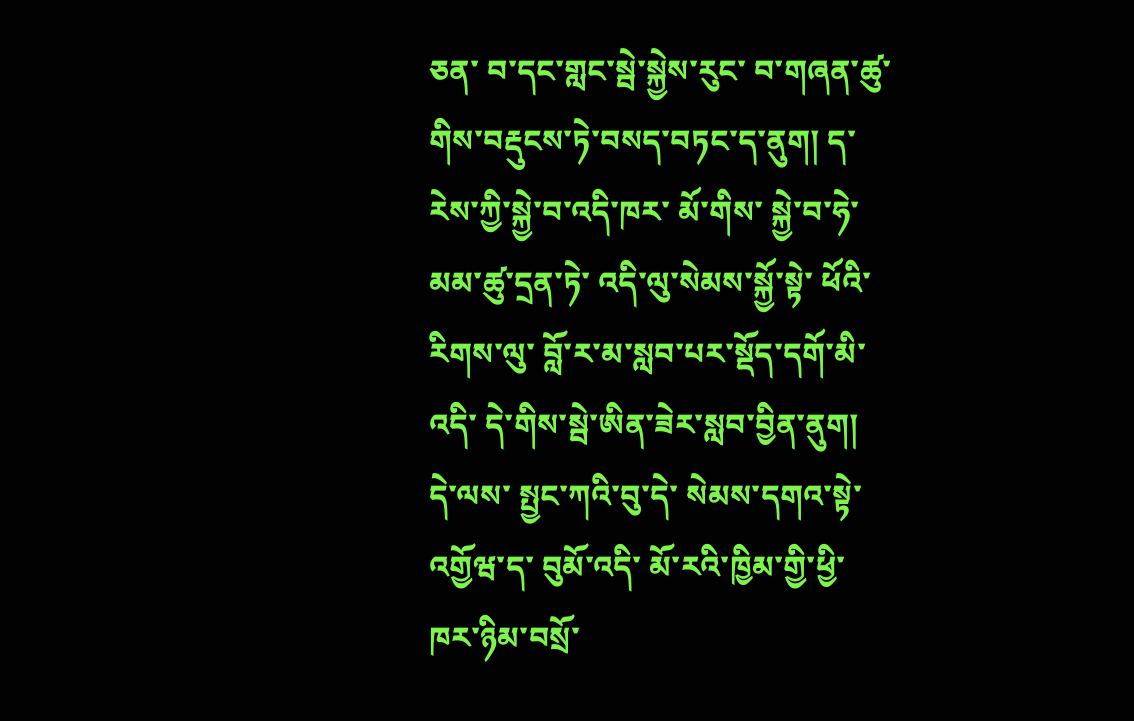ཅན་ བ་དང་གླང་སྦེ་སྐྱེས་རུང་ བ་གཞན་ཚུ་གིས་བརྡུངས་ཏེ་བསད་བཏང་ད་ནུག། ད་རེས་ཀྱི་སྐྱེ་བ་འདི་ཁར་ མོ་གིས་ སྐྱེ་བ་ཧེ་མམ་ཚུ་དྲན་ཏེ་ འདི་ལུ་སེམས་སྐྱོ་སྟེ་ ཕོའི་རིགས་ལུ་ བློ་ར་མ་སླབ་པར་སྡོད་དགོ་མི་འདི་ དེ་གིས་སྦེ་ཨིན་ཟེར་སླབ་བྱིན་ནུག། དེ་ལས་ སྤྱང་ཀའི་བུ་དེ་ སེམས་དགའ་སྟེ་འགྱོཝ་ད་ བུམོ་འདི་ མོ་རའི་ཁྱིམ་གྱི་ཕྱི་ཁར་ཉིམ་བསྲོ་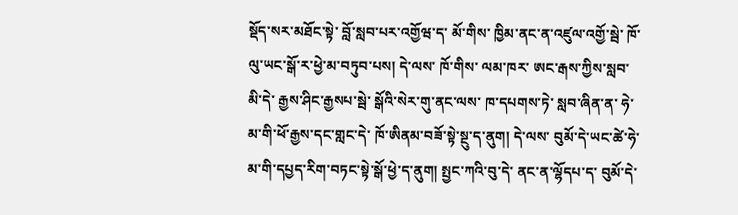སྡོད་སར་མཐོང་སྟེ་ བློ་སླབ་པར་འགྱོཝ་ད་ མོ་གིས་ ཁྱིམ་ནང་ན་འཛུལ་འགྱོ་སྦེ་ ཁོ་ལུ་ཡང་སྒོ་ར་ཕྱེ་མ་བཏུབ་པས། དེ་ལས་ ཁོ་གིས་ ལམ་ཁར་ ཨང་རྒས་ཀྱིས་སླབ་མི་དེ་ རྒྱས་ཤིང་རྒྱསཔ་སྦེ་ སྒོའི་སེར་གུ་ནང་ལས་ ཁ་དཔགས་ཏེ་ སླབ་ཞིན་ན་ ཧེ་མ་གི་ཕོ་རྒྱས་དང་གླང་དེ་ ཁོ་ཨིནམ་བཟོ་སྟེ་སྔུ་ད་ནུག། དེ་ལས་ བུམོ་དེ་ཡང་ཚེ་ཧེ་མ་གི་དཔྱད་རིག་བཏང་སྟེ་སྒོ་ཕྱེ་ད་ནུག། སྤྱང་ཀའི་བུ་དེ་ ནང་ན་ལྷོདཔ་ད་ བུམོ་དེ་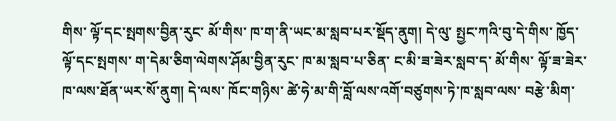གིས་ ལྟོ་དང་སྤགས་བྱིན་རུང་ མོ་གིས་ ཁ་ག་ནི་ཡང་མ་སླབ་པར་སྡོད་ནུག། དེ་ལུ་ སྤྱང་ཀའི་བུ་དེ་གིས་ ཁྱོད་ལྟོ་དང་སྤགས་ ག་དེམ་ཅིག་ལེགས་ཤོམ་བྱིན་རུང་ ཁ་མ་སླབ་པ་ཅིན་ ང་མི་ཟ་ཟེར་སླབ་ད་ མོ་གིས་ ལྟོ་ཟ་ཟེར་ཁ་ལས་ཐོན་ཡར་སོ་ནུག། དེ་ལས་ ཁོང་གཉིས་ ཚེ་ཧེ་མ་གི་བློ་ལས་འགོ་བཙུགས་ཏེ་ཁ་སླབ་ལས་ བརྩེ་མིག་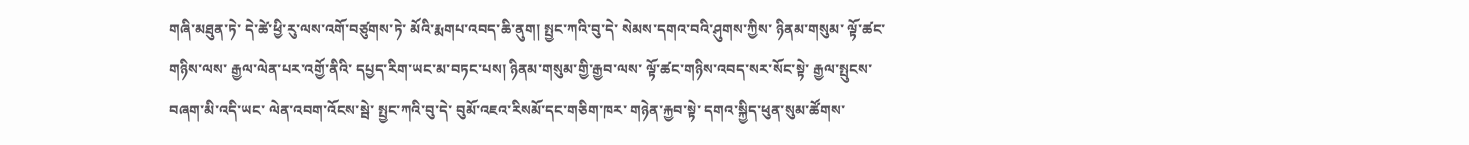གཞི་མཐུན་ཏེ་ དེ་ཚེ་ཕྱི་རུ་ལས་འགོ་བཙུགས་ཏེ་ མོའི་རྨགཔ་འབད་ཆི་ནུག། སྤྱང་ཀའི་བུ་དེ་ སེམས་དགའ་བའི་ཤུགས་ཀྱིས་ ཉིནམ་གསུམ་ ལྟོ་ཚང་གཉིས་ལས་ རྒྱལ་ལེན་པར་འགྱོ་ནིའི་ དཔྱད་རིག་ཡང་མ་བཏང་པས། ཉིནམ་གསུམ་གྱི་རྒྱབ་ལས་ ལྟོ་ཚང་གཉིས་འབད་སར་སོང་སྟེ་ རྒྱལ་སྤུངས་བཞག་མི་འདི་ཡང་ ལེན་འབག་འོངས་སྦེ་ སྤྱང་ཀའི་བུ་དེ་ བུམོ་འཇའ་རིསམོ་དང་གཅིག་ཁར་ གཉེན་རྐྱབ་སྟེ་ དགའ་སྐྱིད་ཕུན་སུམ་ཚོགས་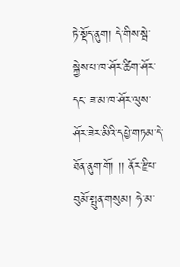ཏེ་སྡོད་ནུག། དེ་གིས་སྦེ་ སྐྱེས་པ་ཁ་ཤོར་ཚིག་ཤོར་དང་ ཟ་མ་ཁ་ཤོར་ལུས་ཤོར་ཟེར་མིའི་དཔྱེ་གཏམ་དེ་ཐོན་ནུག་གོ། །། ནོར་རྫིཔ་བུམོ་སྤུན་གསུམ། ཧེ་མ་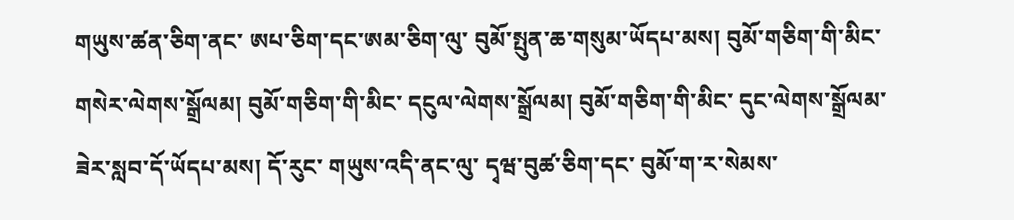གཡུས་ཚན་ཅིག་ནང་ ཨཔ་ཅིག་དང་ཨམ་ཅིག་ལུ་ བུམོ་སྤུན་ཆ་གསུམ་ཡོདཔ་མས། བུམོ་གཅིག་གི་མིང་ གསེར་ལེགས་སྒྲོལམ། བུམོ་གཅིག་གི་མིང་ དངུལ་ལེགས་སྒྲོལམ། བུམོ་གཅིག་གི་མིང་ དུང་ལེགས་སྒྲོལམ་ཟེར་སླབ་དོ་ཡོདཔ་མས། དོ་རུང་ གཡུས་འདི་ནང་ལུ་ དྭཝ་བུཚ་ཅིག་དང་ བུམོ་ག་ར་སེམས་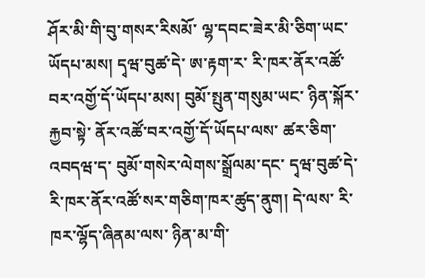ཤོར་མི་གི་བུ་གསར་རིསམོ་ ལྷ་དབང་ཟེར་མི་ཅིག་ཡང་ཡོདཔ་མས། དྭཝ་བུཚ་དེ་ ཨ་རྟག་ར་ རི་ཁར་ནོར་འཚོ་བར་འགྱོ་དོ་ཡོདཔ་མས། བུམོ་སྤུན་གསུམ་ཡང་ ཉིན་སྐོར་རྐྱབ་སྟེ་ ནོར་འཚོ་བར་འགྱོ་དོ་ཡོདཔ་ལས་ ཚར་ཅིག་འབདཝ་ད་ བུམོ་གསེར་ལེགས་སྒྲོལམ་དང་ དྭཝ་བུཚ་དེ་ རི་ཁར་ནོར་འཚོ་སར་གཅིག་ཁར་ཚུད་ནུག། དེ་ལས་ རི་ཁར་ལྷོད་ཞིནམ་ལས་ ཉིན་མ་གི་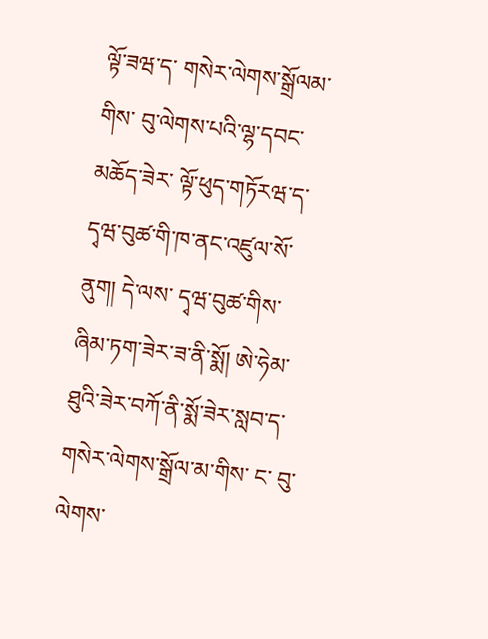ལྟོ་ཟཝ་ད་ གསེར་ལེགས་སྒྲོལམ་གིས་ བུ་ལེགས་པའི་ལྷ་དབང་མཆོད་ཟེར་ ལྟོ་ཕུད་གཏོརཝ་ད་ དྭཝ་བུཚ་གི་ཁ་ནང་འཛུལ་སོ་ནུག། དེ་ལས་ དྭཝ་བུཚ་གིས་ ཞིམ་ཏག་ཟེར་ཟ་ནི་སྨོ། ཨེ་ཧེམ་ ཐུའི་ཟེར་བཀོ་ནི་སྨོ་ཟེར་སླབ་ད་ གསེར་ལེགས་སྒྲོལ་མ་གིས་ ང་ བུ་ལེགས་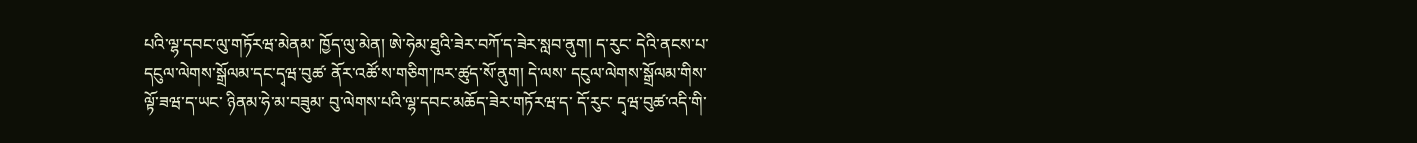པའི་ལྷ་དབང་ལུ་གཏོརཝ་མེནམ་ ཁྱོད་ལུ་མེན། ཨེ་ཧེམ་ཐུའི་ཟེར་བཀོ་ད་ཟེར་སླབ་ནུག། ད་རུང་ དེའི་ནངས་པ་ དངུལ་ལེགས་སྒྲོལམ་དང་དྭཝ་བུཚ་ ནོར་འཚོ་ས་གཅིག་ཁར་ཚུད་སོ་ནུག། དེ་ལས་ དངུལ་ལེགས་སྒྲོལམ་གིས་ལྟོ་ཟཝ་ད་ཡང་ ཉིནམ་ཧེ་མ་བཟུམ་ བུ་ལེགས་པའི་ལྷ་དབང་མཆོད་ཟེར་གཏོརཝ་ད་ དོ་རུང་ དྭཝ་བུཚ་འདི་གི་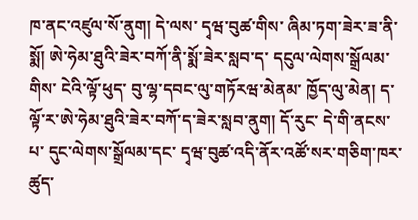ཁ་ནང་འཛུལ་སོ་ནུག། དེ་ལས་ དྭཝ་བུཚ་གིས་ ཞིམ་ཏག་ཟེར་ཟ་ནི་སྨོ། ཨེ་ཧེམ་ཐུའི་ཟེར་བཀོ་ནི་སྨོ་ཟེར་སླབ་ད་ དངུལ་ལེགས་སྒྲོལམ་གིས་ ངེའི་ལྟོ་ཕུད་ བུ་ལྷ་དབང་ལུ་གཏོརཝ་མེནམ་ ཁྱོད་ལུ་མེན། ད་ལྟོ་ར་ཨེ་ཧེམ་ཐུའི་ཟེར་བཀོ་ད་ཟེར་སླབ་ནུག། དོ་རུང་ དེ་གི་ནངས་པ་ དུང་ལེགས་སྒྲོལམ་དང་ དྭཝ་བུཚ་འདི་ནོར་འཚོ་སར་གཅིག་ཁར་ཚུད་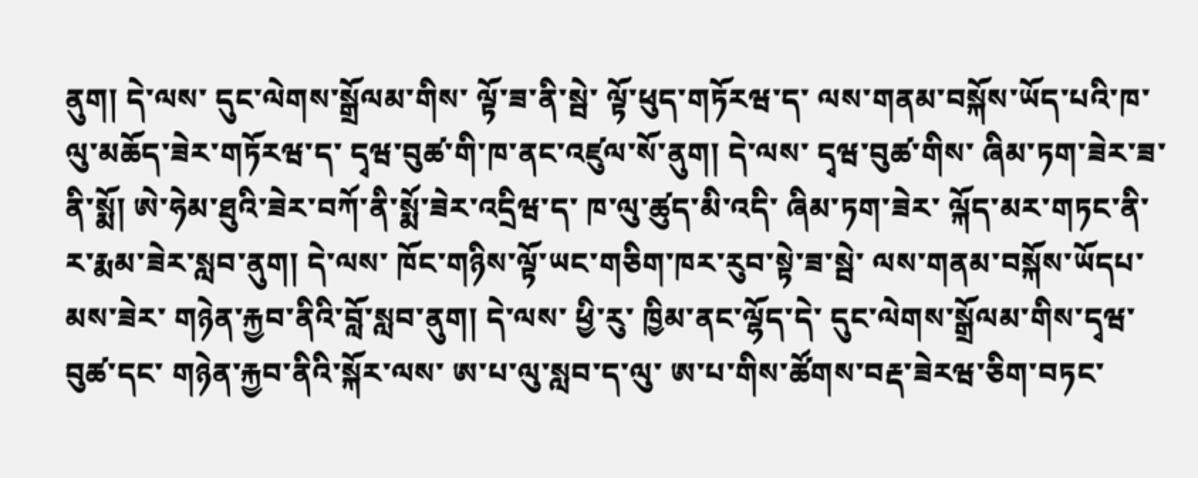ནུག། དེ་ལས་ དུང་ལེགས་སྒྲོལམ་གིས་ ལྟོ་ཟ་ནི་སྦེ་ ལྟོ་ཕུད་གཏོརཝ་ད་ ལས་གནམ་བསྐོས་ཡོད་པའི་ཁ་ལུ་མཆོད་ཟེར་གཏོརཝ་ད་ དྭཝ་བུཚ་གི་ཁ་ནང་འཛུལ་སོ་ནུག། དེ་ལས་ དྭཝ་བུཚ་གིས་ ཞིམ་ཏག་ཟེར་ཟ་ནི་སྨོ། ཨེ་ཧེམ་ཐུའི་ཟེར་བཀོ་ནི་སྨོ་ཟེར་འདྲིཝ་ད་ ཁ་ལུ་ཚུད་མི་འདི་ ཞིམ་ཏག་ཟེར་ ལྐོད་མར་གཏང་ནི་ར་རྨམ་ཟེར་སླབ་ནུག། དེ་ལས་ ཁོང་གཉིས་ལྟོ་ཡང་གཅིག་ཁར་རུབ་སྟེ་ཟ་སྦེ་ ལས་གནམ་བསྐོས་ཡོདཔ་མས་ཟེར་ གཉེན་རྐྱབ་ནིའི་བློ་སླབ་ནུག། དེ་ལས་ ཕྱི་རུ་ ཁྱིམ་ནང་ལྷོད་དེ་ དུང་ལེགས་སྒྲོལམ་གིས་དྭཝ་བུཚ་དང་ གཉེན་རྐྱབ་ནིའི་སྐོར་ལས་ ཨ་པ་ལུ་སླབ་ད་ལུ་ ཨ་པ་གིས་ཚོགས་བརྡ་ཟེརཝ་ཅིག་བཏང་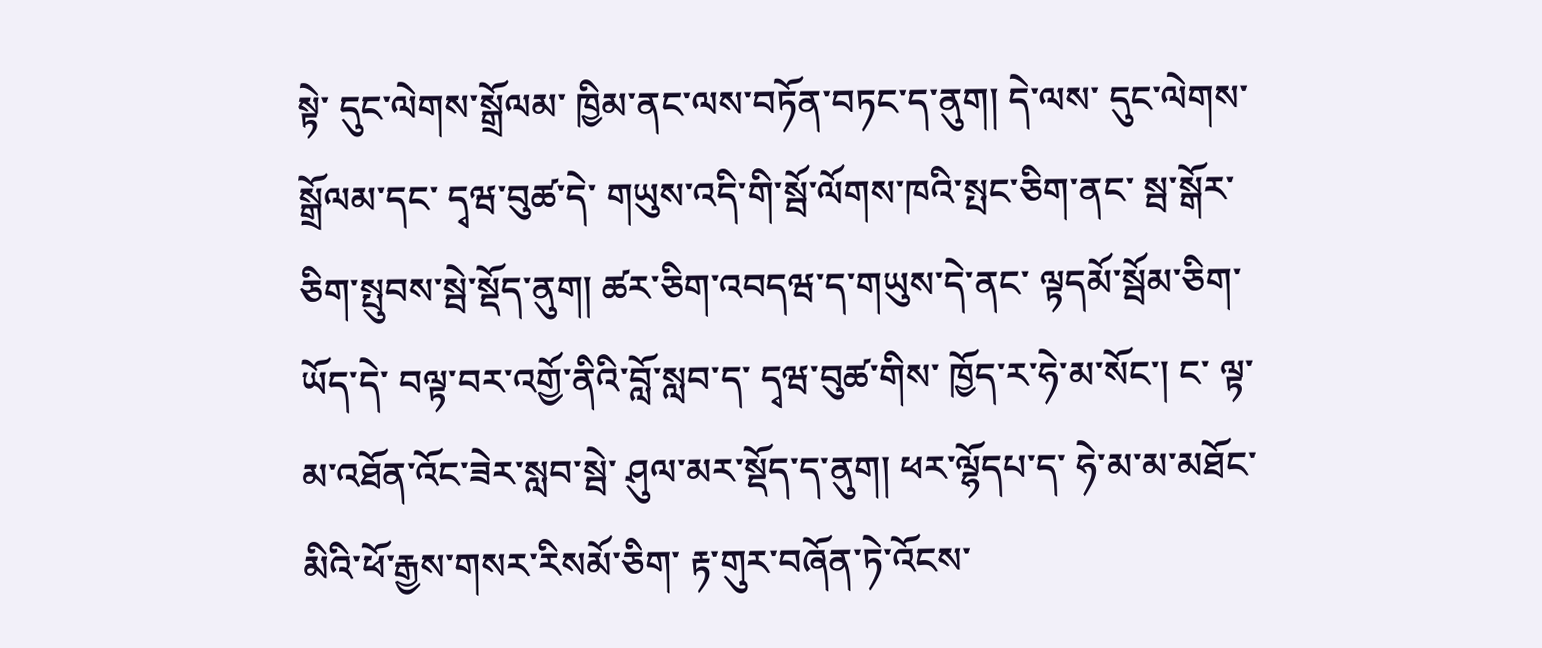སྟེ་ དུང་ལེགས་སྒྲོལམ་ ཁྱིམ་ནང་ལས་བཏོན་བཏང་ད་ནུག། དེ་ལས་ དུང་ལེགས་སྒྲོལམ་དང་ དྭཝ་བུཚ་དེ་ གཡུས་འདི་གི་སྦོ་ལོགས་ཁའི་སྤང་ཅིག་ནང་ སྦ་སྒོར་ཅིག་སྤུབས་སྦེ་སྡོད་ནུག། ཚར་ཅིག་འབདཝ་ད་གཡུས་དེ་ནང་ ལྟདམོ་སྦོམ་ཅིག་ཡོད་དེ་ བལྟ་བར་འགྱོ་ནིའི་བློ་སླབ་ད་ དྭཝ་བུཚ་གིས་ ཁྱོད་ར་ཧེ་མ་སོང་། ང་ ལྟ་མ་འཐོན་འོང་ཟེར་སླབ་སྦེ་ ཤུལ་མར་སྡོད་ད་ནུག། ཕར་ལྷོདཔ་ད་ ཧེ་མ་མ་མཐོང་མིའི་ཕོ་རྒྱས་གསར་རིསམོ་ཅིག་ རྟ་གུར་བཞོན་ཏེ་འོངས་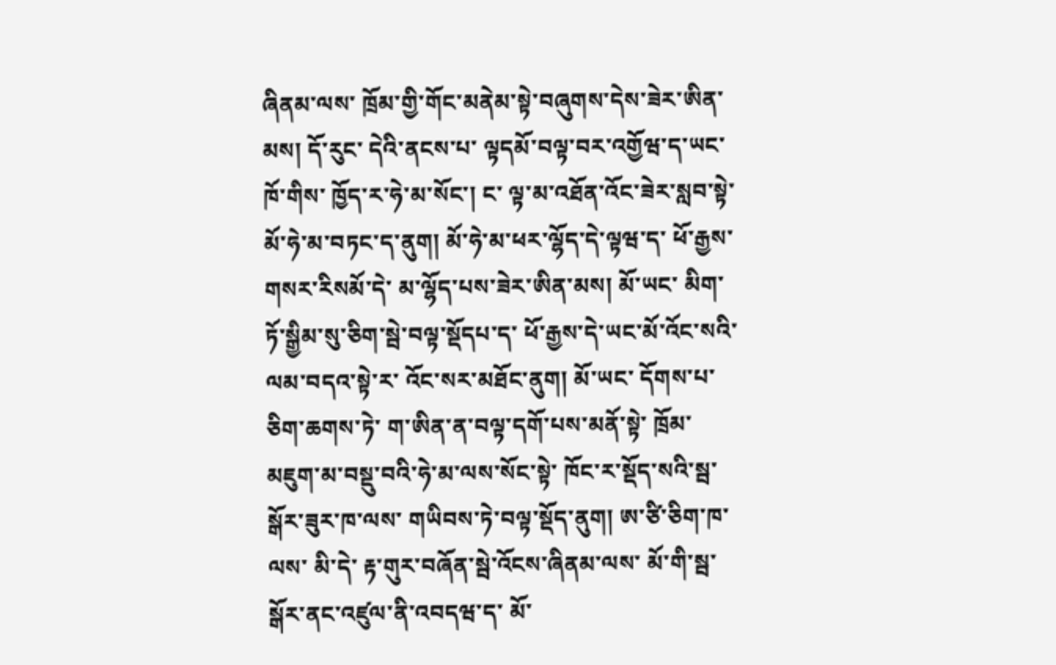ཞིནམ་ལས་ ཁྲོམ་གྱི་གོང་མནེམ་སྟེ་བཞུགས་དེས་ཟེར་ཨིན་མས། དོ་རུང་ དེའི་ནངས་པ་ ལྟདམོ་བལྟ་བར་འགྱོཝ་ད་ཡང་ ཁོ་གིས་ ཁྱོད་ར་ཧེ་མ་སོང་། ང་ ལྟ་མ་འཐོན་འོང་ཟེར་སླབ་སྟེ་ མོ་ཧེ་མ་བཏང་ད་ནུག། མོ་ཧེ་མ་ཕར་ལྷོད་དེ་ལྟཝ་ད་ ཕོ་རྒྱས་གསར་རིསམོ་དེ་ མ་ལྷོད་པས་ཟེར་ཨིན་མས། མོ་ཡང་ མིག་ཏོ་སྒྱིམ་སུ་ཅིག་སྦེ་བལྟ་སྡོདཔ་ད་ ཕོ་རྒྱས་དེ་ཡང་མོ་འོང་སའི་ལམ་བདའ་སྟེ་ར་ འོང་སར་མཐོང་ནུག། མོ་ཡང་ དོགས་པ་ཅིག་ཆགས་ཏེ་ ག་ཨིན་ན་བལྟ་དགོ་པས་མནོ་སྟེ་ ཁྲོམ་མཇུག་མ་བསྡུ་བའི་ཧེ་མ་ལས་སོང་སྟེ་ ཁོང་ར་སྡོད་སའི་སྦ་སྒོར་ཟུར་ཁ་ལས་ གཡིབས་ཏེ་བལྟ་སྡོད་ནུག། ཨ་ཙི་ཅིག་ཁ་ལས་ མི་དེ་ རྟ་གུར་བཞོན་སྦེ་འོངས་ཞིནམ་ལས་ མོ་གི་སྦ་སྒོར་ནང་འཛུལ་ནི་འབདཝ་ད་ མོ་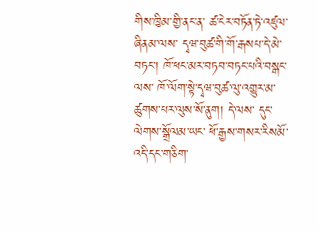གིས་ཁྱིམ་གྱི་ནང་ན་ ཚ་ངེར་བཏོན་ཏེ་འཛུལ་ཞིནམ་ལས་ དྭཝ་བུཚ་གི་གོ་རྒསཔ་དེ་མེ་བཏང་། ཁོ་ཕང་མར་བཏབ་བཏང་པའི་བསྒང་ལས་ ཁོ་ལོག་སྟེ་དྭཝ་བུཚ་ལུ་འགྱུར་མ་ཚུགས་པར་ལུས་སོ་ནུག། དེ་ལས་ དུང་ལེགས་སྒྲོལམ་ཡང་ ཕོ་རྒྱས་གསར་རིསམོ་འདི་དང་གཅིག་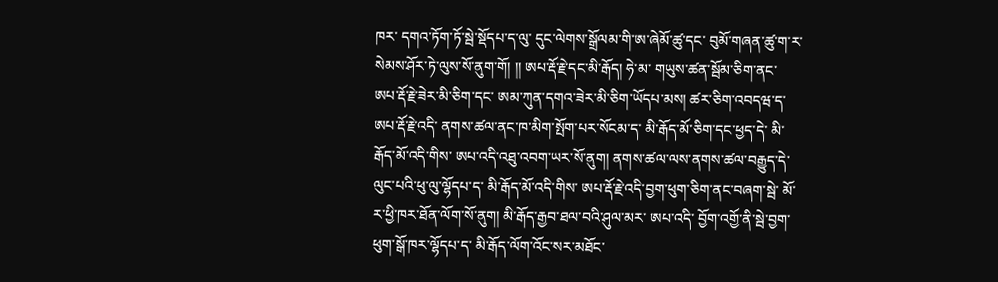ཁར་ དགའ་ཏོག་ཏོ་སྦེ་སྡོདཔ་ད་ལུ་ དུང་ལེགས་སྒྲོལམ་གི་ཨ་ཞེམོ་ཚུ་དང་ བུམོ་གཞན་ཚུ་ག་ར་སེམས་ཤོར་ཏེ་ལུས་སོ་ནུག་གོ། །། ཨཔ་རྡོ་རྗེ་དང་མི་རྒོད། ཧེ་མ་ གཡུས་ཚན་སྦོམ་ཅིག་ནང་ ཨཔ་རྡོ་རྗེ་ཟེར་མི་ཅིག་དང་ ཨམ་ཀུན་དགའ་ཟེར་མི་ཅིག་ཡོདཔ་མས། ཚར་ཅིག་འབདཝ་ད་ ཨཔ་རྡོ་རྗེ་འདི་ ནགས་ཚལ་ནང་ཁ་མིག་སྤོག་པར་སོངམ་ད་ མི་རྒོད་མོ་ཅིག་དང་ཕྱད་དེ་ མི་རྒོད་མོ་འདི་གིས་ ཨཔ་འདི་འཐུ་འབག་ཡར་སོ་ནུག། ནགས་ཚལ་ལས་ནགས་ཚལ་བརྒྱུད་དེ་ ལུང་པའི་ཕུ་ལུ་ལྷོདཔ་ད་ མི་རྒོད་མོ་འདི་གིས་ ཨཔ་རྡོ་རྗེ་འདི་བྱག་ཕུག་ཅིག་ནང་བཞག་སྦེ་ མོ་ར་ཕྱི་ཁར་ཐོན་ལོག་སོ་ནུག། མི་རྒོད་རྒྱབ་ཐལ་བའི་ཤུལ་མར་ ཨཔ་འདི་ བྱོག་འགྱོ་ནི་སྦེ་བྱག་ཕུག་སྒོ་ཁར་ལྷོདཔ་ད་ མི་རྒོད་ལོག་འོང་སར་མཐོང་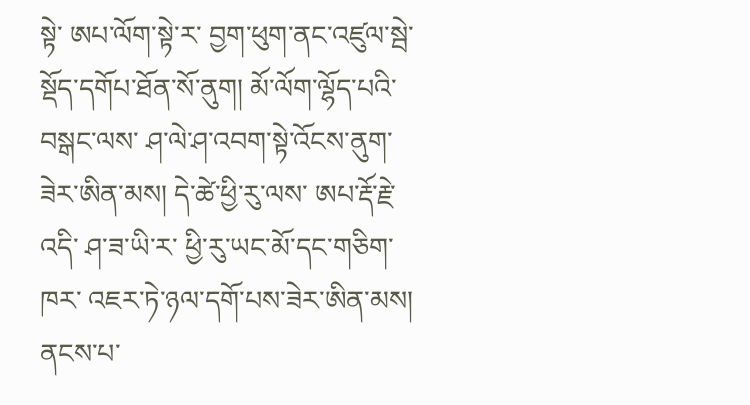སྟེ་ ཨཔ་ལོག་སྟེ་ར་ བྱག་ཕུག་ནང་འཛུལ་སྦེ་ སྡོད་དགོཔ་ཐོན་སོ་ནུག། མོ་ལོག་ལྷོད་པའི་བསྒང་ལས་ ཤ་ལེ་ཤ་འབག་སྟེ་འོངས་ནུག་ཟེར་ཨིན་མས། དེ་ཚེ་ཕྱི་རུ་ལས་ ཨཔ་རྡོ་རྗེ་འདི་ ཤ་ཟ་ཡི་ར་ ཕྱི་རུ་ཡང་མོ་དང་གཅིག་ཁར་ འཇར་ཏེ་ཉལ་དགོ་པས་ཟེར་ཨིན་མས། ནངས་པ་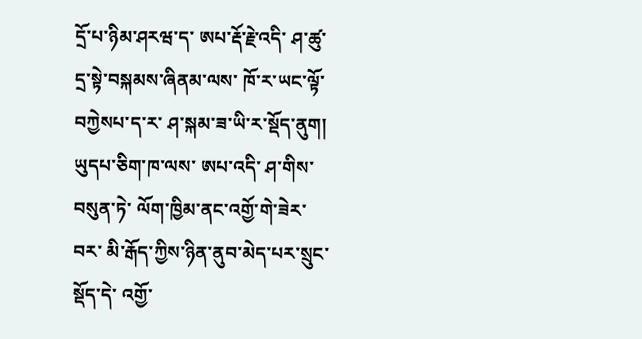དྲོ་པ་ཉིམ་ཤརཝ་ད་ ཨཔ་རྡོ་རྗེ་འདི་ ཤ་ཚུ་དྲ་སྟེ་བསྐམས་ཞིནམ་ལས་ ཁོ་ར་ཡང་ལྟོ་བཀྱེསཔ་ད་ར་ ཤ་སྐམ་ཟ་ཡི་ར་སྡོད་ནུག། ཡུདཔ་ཅིག་ཁ་ལས་ ཨཔ་འདི་ ཤ་གིས་བསུན་ཏེ་ ལོག་ཁྱིམ་ནང་འགྱོ་གེ་ཟེར་བར་ མི་རྒོད་ཀྱིས་ཉིན་ནུབ་མེད་པར་སྲུང་སྡོད་དེ་ འགྱོ་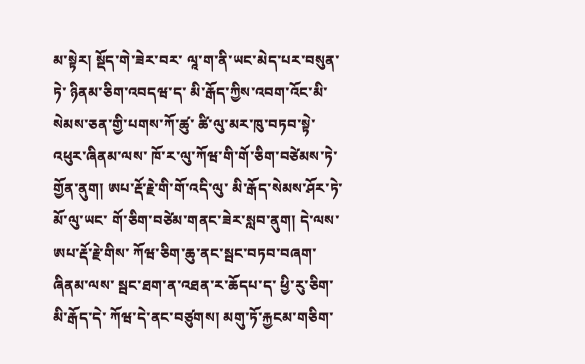མ་སྟེར། སྡོད་གེ་ཟེར་བར་ ལཱ་ག་ནི་ཡང་མེད་པར་བསུན་ཏེ་ ཉིནམ་ཅིག་འབདཝ་ད་ མི་རྒོད་ཀྱིས་འབག་འོང་མི་སེམས་ཅན་གྱི་པགས་ཀོ་ཚུ་ ཚི་ལུ་མར་ཁུ་བཏབ་སྟེ་ འཕུར་ཞིནམ་ལས་ ཁོ་ར་ལུ་ཀོཝ་གི་གོ་ཅིག་བཙེམས་ཏེ་གྱོན་ནུག། ཨཔ་རྡོ་རྗེ་གི་གོ་འདི་ལུ་ མི་རྒོད་སེམས་ཤོར་ཏེ་ མོ་ལུ་ཡང་ གོ་ཅིག་བཙེམ་གནང་ཟེར་སླབ་ནུག། དེ་ལས་ ཨཔ་རྡོ་རྗེ་གིས་ ཀོཝ་ཅིག་ཆུ་ནང་སྦང་བཏབ་བཞག་ཞིནམ་ལས་ སྦང་ཐག་ན་འཐན་ར་ཆོདཔ་ད་ ཕྱི་རུ་ཅིག་མི་རྒོད་དེ་ ཀོཝ་དེ་ནང་བཙུགས། མགུ་ཏོ་རྐྱངམ་གཅིག་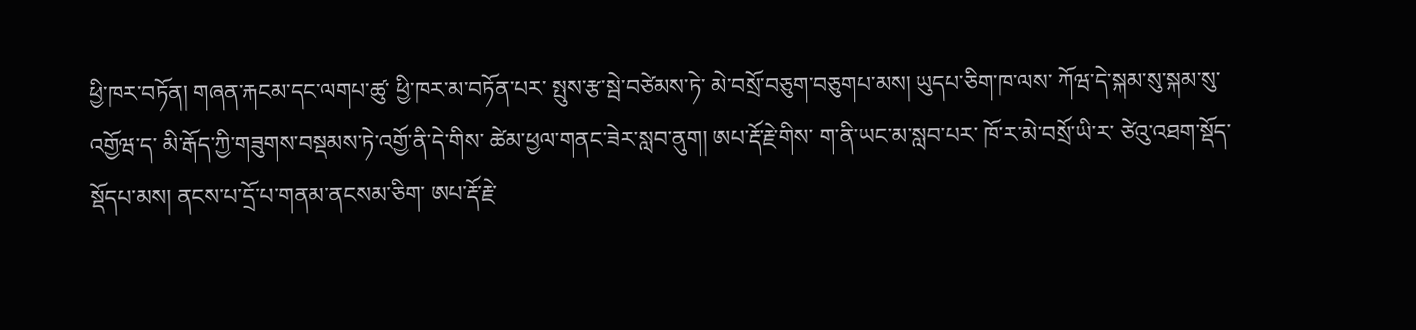ཕྱི་ཁར་བཏོན། གཞན་རྐངམ་དང་ལགཔ་ཚུ་ ཕྱི་ཁར་མ་བཏོན་པར་ སྤུས་རྩ་སྦེ་བཙེམས་ཏེ་ མེ་བསྲོ་བཅུག་བཅུགཔ་མས། ཡུདཔ་ཅིག་ཁ་ལས་ ཀོཝ་དེ་སྐམ་སུ་སྐམ་སུ་འགྱོཝ་ད་ མི་རྒོད་ཀྱི་གཟུགས་བསྡམས་ཏེ་འགྱོ་ནི་དེ་གིས་ ཚེམ་ཕྱལ་གནང་ཟེར་སླབ་ནུག། ཨཔ་རྡོ་རྗེ་གིས་ ག་ནི་ཡང་མ་སླབ་པར་ ཁོ་ར་མེ་བསྲོ་ཡི་ར་ ཙེའུ་འཐག་སྡོད་སྡོདཔ་མས། ནངས་པ་དྲོ་པ་གནམ་ནངསམ་ཅིག་ ཨཔ་རྡོ་རྗེ་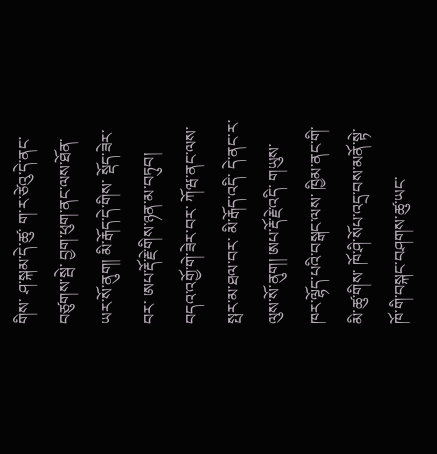གིས་ ཤ་སྐམ་དེ་ཚུ་ ག་ར་ཙེའུ་དེ་ནང་བཙུགས་སྦེ་ བྱག་ཕུག་ནང་ལས་ཐོན་ཡར་སོ་ནུག། མི་རྒོད་དེ་གིས་ སྡོད་ཟེར་བར་ ཨཔ་རྡོ་རྗེ་གིས་ཉན་མ་བཏུབ། བདའ་འགྱོ་གེ་ཟེར་བར་ ཀོཝ་ནང་ལས་སྤར་མ་ཐལ་བར་ མི་རྒོད་འདི་ དེ་ནང་ར་ལུས་སོ་ནུག། ཨཔ་རྡོ་རྗེ་འདི་ གཡུས་ཁར་ལྷོད་པའི་བསྒང་ལས་ ཁྱིམ་ནང་གི་མི་ཚུ་གིས་ ཁོ་ཤི་སོཔ་འདྲ་བས་མནོ་སྟེ་ ཁོ་གི་བསྐང་བཤགས་ཚུ་ཡང་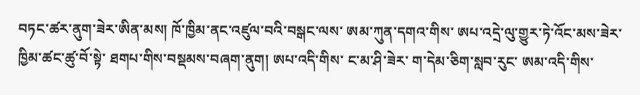བཏང་ཚར་ནུག་ཟེར་ཨིན་མས། ཁོ་ཁྱིམ་ནང་འཛུལ་བའི་བསྒང་ལས་ ཨམ་ཀུན་དགའ་གིས་ ཨཔ་འདྲེ་ལུ་གྱུར་ཏེ་འོང་མས་ཟེར་ ཁྱིམ་ཚང་ཚུ་བོ་སྟེ་ ཐགཔ་གིས་བསྡམས་བཞག་ནུག། ཨཔ་འདི་གིས་ ང་མ་ཤི་ཟེར་ ག་དེམ་ཅིག་སླབ་རུང་ ཨམ་འདི་གིས་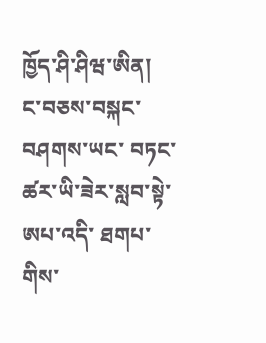ཁྱོད་ཤི་ཤིཝ་ཨིན། ང་བཅས་བསྐང་བཤགས་ཡང་ བཏང་ཚར་ཡི་ཟེར་སླབ་སྟེ་ ཨཔ་འདི་ ཐགཔ་གིས་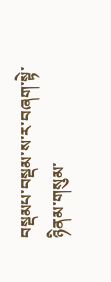བསྡམཔ་བསྡམ་ས་ར་བཞག་སྟེ་ ཉིནམ་གསུམ་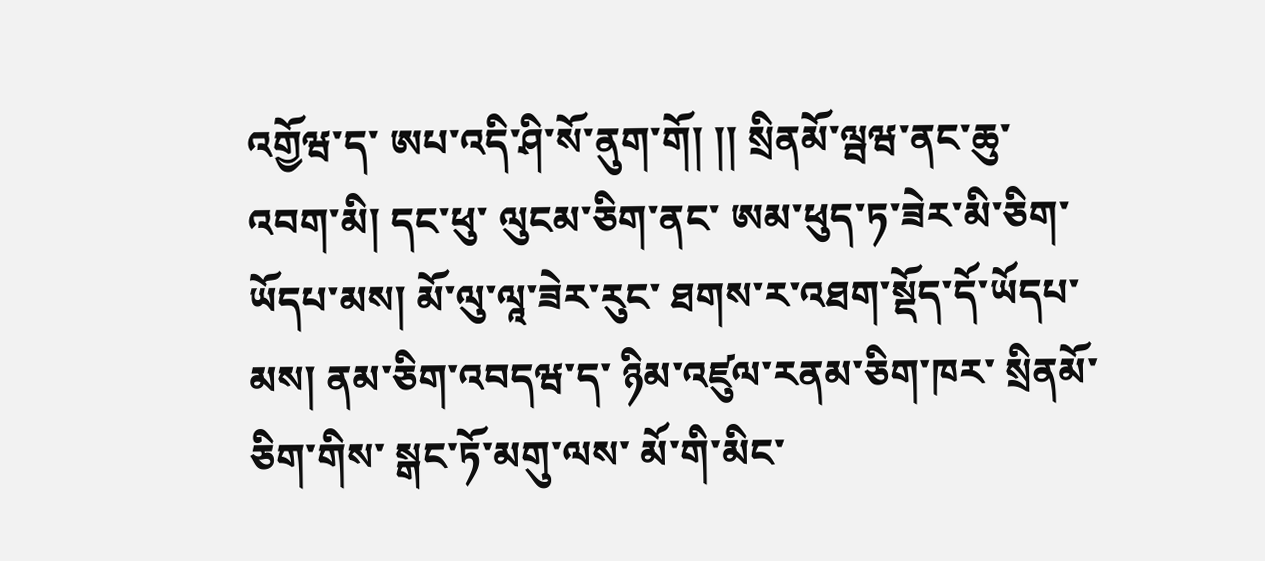འགྱོཝ་ད་ ཨཔ་འདི་ཤི་སོ་ནུག་གོ། །། སྲིནམོ་ལྦཝ་ནང་ཆུ་འབག་མི། དང་ཕུ་ ལུངམ་ཅིག་ནང་ ཨམ་ཕུད་ཏ་ཟེར་མི་ཅིག་ཡོདཔ་མས། མོ་ལུ་ལཱ་ཟེར་རུང་ ཐགས་ར་འཐག་སྡོད་དོ་ཡོདཔ་མས། ནམ་ཅིག་འབདཝ་ད་ ཉིམ་འཛུལ་རནམ་ཅིག་ཁར་ སྲིནམོ་ཅིག་གིས་ སྒང་ཏོ་མགུ་ལས་ མོ་གི་མིང་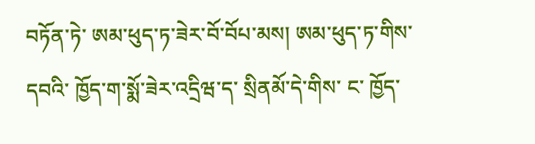བཏོན་ཏེ་ ཨམ་ཕུད་ཏ་ཟེར་བོ་བོཔ་མས། ཨམ་ཕུད་ཏ་གིས་ དབའི་ ཁྱོད་ག་སྨོ་ཟེར་འདྲིཝ་ད་ སྲིནམོ་དེ་གིས་ ང་ ཁྱོད་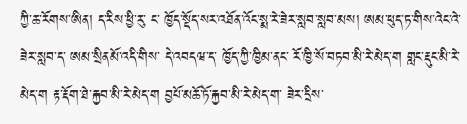ཀྱི་ཆ་རོགས་ཨིན། ད་རིས་ཕྱི་རུ་ ང་ ཁྱོད་སྡོད་སར་འཐོན་འོང་སྨ་རེ་ཟེར་སླབ་སླབ་མས། ཨམ་ཕུད་ཏ་གིས་འེང་འེ་ཟེར་སླབ་ད་ ཨམ་སྲིནམོ་འདི་གིས་ དེ་འབདཝ་ད་ ཁྱོད་ཀྱི་ཁྱིམ་ནང་ རོ་ཁྱི་སོ་བཏབ་མི་རེ་མེད་ག གླང་རྡུང་མི་རེ་མེད་ག རྟ་རྡོག་ཐེ་རྐྱབ་མི་རེ་མེད་ག བྱཔོ་མཆོ་ཏོ་རྐྱབ་མི་རེ་མེད་ག་ ཟེར་དྲིས་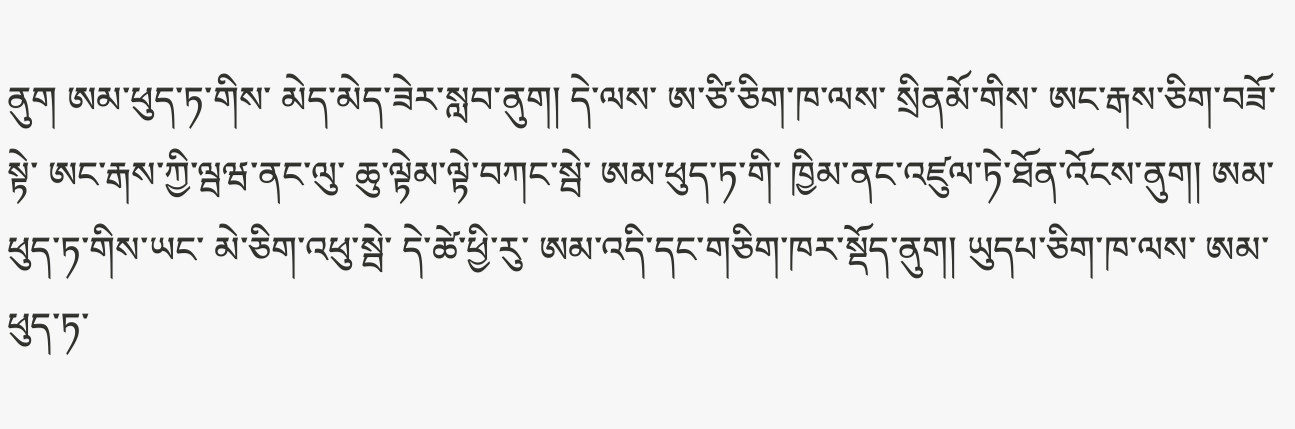ནུག ཨམ་ཕུད་ཏ་གིས་ མེད་མེད་ཟེར་སླབ་ནུག། དེ་ལས་ ཨ་ཙི་ཅིག་ཁ་ལས་ སྲིནམོ་གིས་ ཨང་རྒས་ཅིག་བཟོ་སྟེ་ ཨང་རྒས་ཀྱི་ལྦཝ་ནང་ལུ་ ཆུ་ལྟེམ་ལྟེ་བཀང་སྦེ་ ཨམ་ཕུད་ཏ་གི་ ཁྱིམ་ནང་འཛུལ་ཏེ་ཐོན་འོངས་ནུག། ཨམ་ཕུད་ཏ་གིས་ཡང་ མེ་ཅིག་འཕུ་སྦེ་ དེ་ཚེ་ཕྱི་རུ་ ཨམ་འདི་དང་གཅིག་ཁར་སྡོད་ནུག། ཡུདཔ་ཅིག་ཁ་ལས་ ཨམ་ཕུད་ཏ་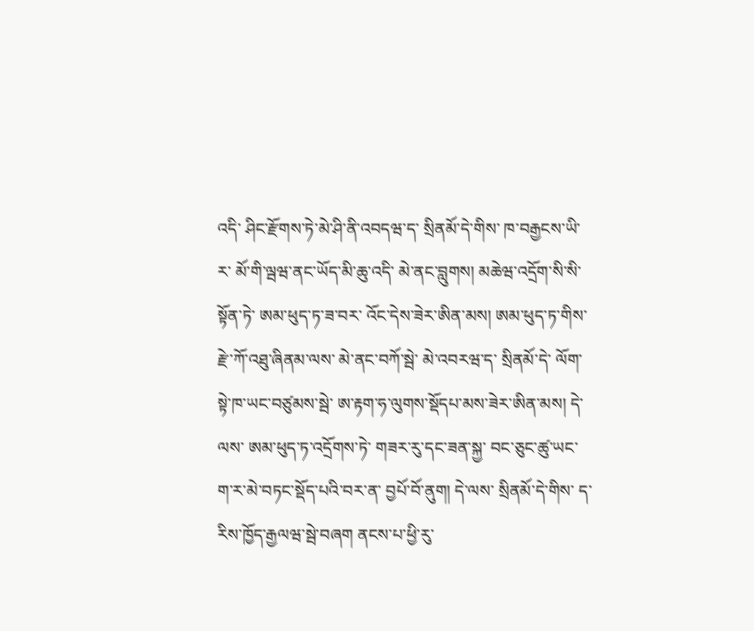འདི་ ཤིང་རྫོགས་ཏེ་མེ་ཤི་ནི་འབདཝ་ད་ སྲིནམོ་དེ་གིས་ ཁ་བརྒྱངས་ཡི་ར་ མོ་གི་ལྦཝ་ནང་ཡོད་མི་ཆུ་འདི་ མེ་ནང་བླུགས། མཆེཝ་འདྲོག་སི་སི་སྟོན་ཏེ་ ཨམ་ཕུད་ཏ་ཟ་བར་ འོང་དེས་ཟེར་ཨིན་མས། ཨམ་ཕུད་ཏ་གིས་ རྫེ་ཀོ་འཐུ་ཞིནམ་ལས་ མེ་ནང་བཀོ་སྦེ་ མེ་འབརཝ་ད་ སྲིནམོ་དེ་ ལོག་སྟེ་ཁ་ཡང་བཙུམས་སྦེ་ ཨ་རྟག་ཧ་ལུགས་སྡོདཔ་མས་ཟེར་ཨིན་མས། དེ་ལས་ ཨམ་ཕུད་ཏ་འདྲོགས་ཏེ་ གཟར་རུ་དང་ཟན་སྐྱ་ བང་ཅུང་ཚུ་ཡང་ ག་ར་མེ་བཏང་སྡོད་པའི་བར་ན་ བྱཔོ་བོ་ནུག། དེ་ལས་ སྲིནམོ་དེ་གིས་ ད་རིས་ཁྱོད་རྒྱལཝ་སྦེ་བཞག ནངས་པ་ཕྱི་རུ་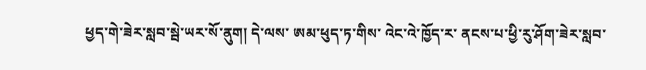ཕྱད་གེ་ཟེར་སླབ་སྦེ་ཡར་སོ་ནུག། དེ་ལས་ ཨམ་ཕུད་ཏ་གིས་ འེང་འེ་ཁྱོད་ར་ ནངས་པ་ཕྱི་རུ་ཤོག་ཟེར་སླབ་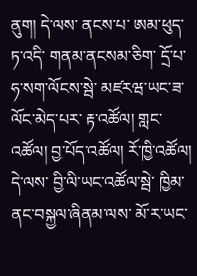ནུག། དེ་ལས་ ནངས་པ་ ཨམ་ཕུད་ཏ་འདི་ གནམ་ནངསམ་ཅིག་ དྲོ་པ་ཧ་སག་ལོངས་སྦེ་ མཛརཝ་ཡང་ཟ་ལོང་མེད་པར་ རྟ་འཚོལ། གླང་འཚོལ། བྱ་པོད་འཚོལ། རོ་ཁྱི་འཚོལ། དེ་ལས་ བྱི་ལི་ཡང་འཚོལ་སྦེ་ ཁྱིམ་ནང་བསྐྱལ་ཞིནམ་ལས་ མོ་ར་ཡང་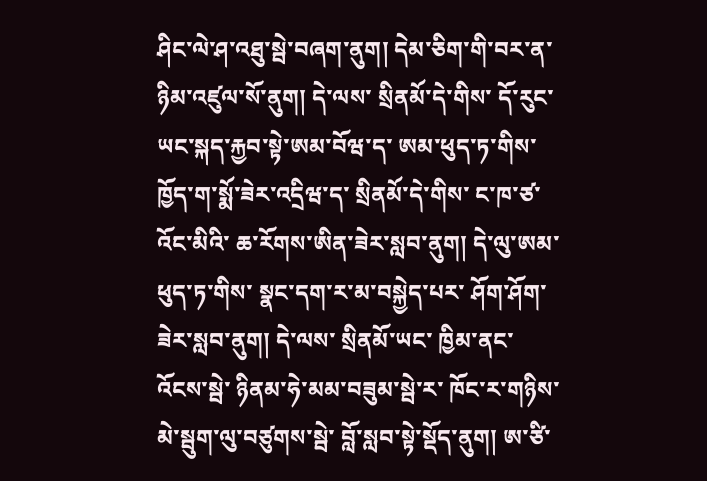ཤིང་ལེ་ཤ་འཐུ་སྦེ་བཞག་ནུག། དེམ་ཅིག་གི་བར་ན་ ཉིམ་འཛུལ་སོ་ནུག། དེ་ལས་ སྲིནམོ་དེ་གིས་ དོ་རུང་ཡང་སྐད་རྐྱབ་སྟེ་ཨམ་བོཝ་ད་ ཨམ་ཕུད་ཏ་གིས་ ཁྱོད་ག་སྨོ་ཟེར་འདྲིཝ་ད་ སྲིནམོ་དེ་གིས་ ང་ཁ་ཙ་འོང་མིའི་ ཆ་རོགས་ཨིན་ཟེར་སླབ་ནུག། དེ་ལུ་ཨམ་ཕུད་ཏ་གིས་ སྣང་དག་ར་མ་བསྐྱེད་པར་ ཤོག་ཤོག་ཟེར་སླབ་ནུག། དེ་ལས་ སྲིནམོ་ཡང་ ཁྱིམ་ནང་འོངས་སྦེ་ ཉིནམ་ཧེ་མམ་བཟུམ་སྦེ་ར་ ཁོང་ར་གཉིས་ མེ་སྦུག་ལུ་བཙུགས་སྦེ་ བློ་སླབ་སྟེ་སྡོད་ནུག། ཨ་ཙི་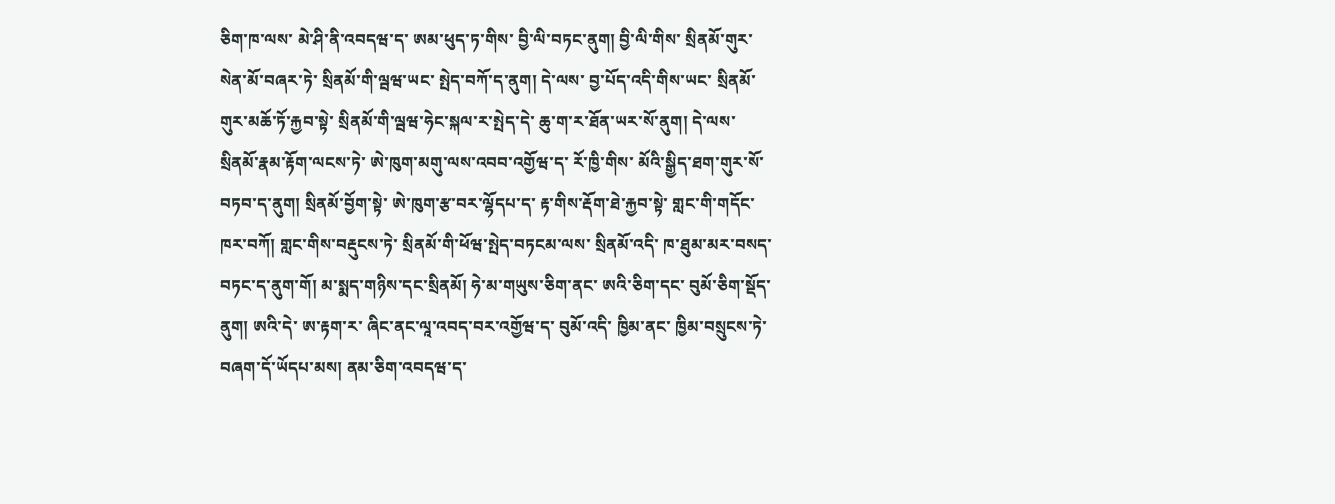ཅིག་ཁ་ལས་ མེ་ཤི་ནི་འབདཝ་ད་ ཨམ་ཕུད་ཏ་གིས་ བྱི་ལི་བཏང་ནུག། བྱི་ལི་གིས་ སྲིནམོ་གུར་སེན་མོ་བཞར་ཏེ་ སྲིནམོ་གི་ལྦཝ་ཡང་ སྤེད་བཀོ་ད་ནུག། དེ་ལས་ བྱ་པོད་འདི་གིས་ཡང་ སྲིནམོ་གུར་མཆོ་ཏོ་རྐྱབ་སྟེ་ སྲིནམོ་གི་ལྦཝ་ཧེང་སྐལ་ར་སྤེད་དེ་ ཆུ་ག་ར་ཐོན་ཡར་སོ་ནུག། དེ་ལས་ སྲིནམོ་རྣམ་རྟོག་ལངས་ཏེ་ ཨེ་ཁུག་མགུ་ལས་འབབ་འགྱོཝ་ད་ རོ་ཁྱི་གིས་ མོའི་སྒྱིད་ཐག་གུར་སོ་བཏབ་ད་ནུག། སྲིནམོ་བྱོག་སྟེ་ ཨེ་ཁུག་རྩ་བར་ལྷོདཔ་ད་ རྟ་གིས་རྡོག་ཐེ་རྐྱབ་སྟེ་ གླང་གི་གདོང་ཁར་བཀོ། གླང་གིས་བརྡུངས་ཏེ་ སྲིནམོ་གི་ཕོཝ་སྤེད་བཏངམ་ལས་ སྲིནམོ་འདི་ ཁ་ཐུམ་མར་བསད་བཏང་ད་ནུག་གོ། མ་སྨད་གཉིས་དང་སྲིནམོ། ཧེ་མ་གཡུས་ཅིག་ནང་ ཨའི་ཅིག་དང་ བུམོ་ཅིག་སྡོད་ནུག། ཨའི་དེ་ ཨ་རྟག་ར་ ཞིང་ནང་ལཱ་འབད་བར་འགྱོཝ་ད་ བུམོ་འདི་ ཁྱིམ་ནང་ ཁྱིམ་བསྲུངས་ཏེ་བཞག་དོ་ཡོདཔ་མས། ནམ་ཅིག་འབདཝ་ད་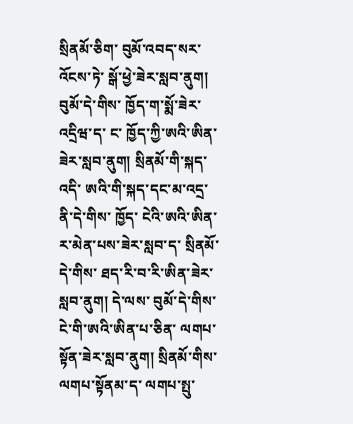སྲིནམོ་ཅིག་ བུམོ་འབད་སར་འོངས་ཏེ་ སྒོ་ཕྱེ་ཟེར་སླབ་ནུག། བུམོ་དེ་གིས་ ཁྱོད་ག་སྨོ་ཟེར་འདྲིཝ་ད་ ང་ ཁྱོད་ཀྱི་ཨའི་ཨིན་ཟེར་སླབ་ནུག། སྲིནམོ་གི་སྐད་འདི་ ཨའི་གི་སྐད་དང་མ་འདྲ་ནི་དེ་གིས་ ཁྱོད་ ངེའི་ཨའི་ཨིན་ར་མེན་པས་ཟེར་སླབ་ད་ སྲིནམོ་དེ་གིས་ ཐད་རི་བ་རི་ཨིན་ཟེར་སླབ་ནུག། དེ་ལས་ བུམོ་དེ་གིས་ ངེ་གི་ཨའི་ཨིན་པ་ཅིན་ ལགཔ་སྟོན་ཟེར་སླབ་ནུག། སྲིནམོ་གིས་ལགཔ་སྟོནམ་ད་ ལགཔ་སྤུ་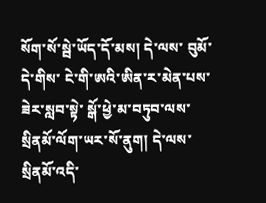སོག་སོ་སྦེ་ཡོད་དོ་མས། དེ་ལས་ བུམོ་དེ་གིས་ ངེ་གི་ཨའི་ཨིན་ར་མེན་པས་ཟེར་སླབ་སྟེ་ སྒོ་ཕྱེ་མ་བཏུབ་ལས་ སྲིནམོ་ལོག་ཡར་སོ་ནུག། དེ་ལས་ སྲིནམོ་འདི་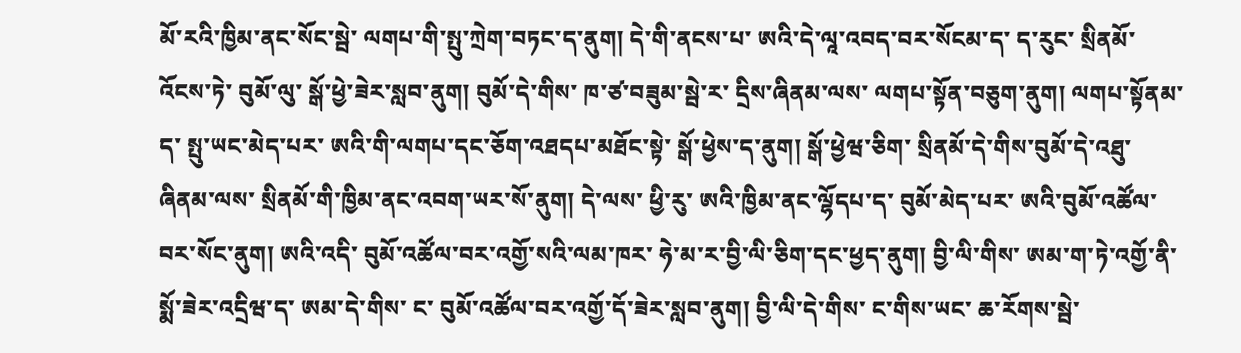མོ་རའི་ཁྱིམ་ནང་སོང་སྦེ་ ལགཔ་གི་སྤུ་ཀྲེག་བཏང་ད་ནུག། དེ་གི་ནངས་པ་ ཨའི་དེ་ལཱ་འབད་བར་སོངམ་ད་ ད་རུང་ སྲིནམོ་འོངས་ཏེ་ བུམོ་ལུ་ སྒོ་ཕྱེ་ཟེར་སླབ་ནུག། བུམོ་དེ་གིས་ ཁ་ཙ་བཟུམ་སྦེ་ར་ དྲིས་ཞིནམ་ལས་ ལགཔ་སྟོན་བཅུག་ནུག། ལགཔ་སྟོནམ་ད་ སྤུ་ཡང་མེད་པར་ ཨའི་གི་ལགཔ་དང་ཅོག་འཐདཔ་མཐོང་སྟེ་ སྒོ་ཕྱེས་ད་ནུག། སྒོ་ཕྱེཝ་ཅིག་ སྲིནམོ་དེ་གིས་བུམོ་དེ་འཐུ་ཞིནམ་ལས་ སྲིནམོ་གི་ཁྱིམ་ནང་འབག་ཡར་སོ་ནུག། དེ་ལས་ ཕྱི་རུ་ ཨའི་ཁྱིམ་ནང་ལྷོདཔ་ད་ བུམོ་མེད་པར་ ཨའི་བུམོ་འཚོལ་བར་སོང་ནུག། ཨའི་འདི་ བུམོ་འཚོལ་བར་འགྱོ་སའི་ལམ་ཁར་ ཧེ་མ་ར་བྱི་ལི་ཅིག་དང་ཕྱད་ནུག། བྱི་ལི་གིས་ ཨམ་ག་ཏེ་འགྱོ་ནི་སྨོ་ཟེར་འདྲིཝ་ད་ ཨམ་དེ་གིས་ ང་ བུམོ་འཚོལ་བར་འགྱོ་དོ་ཟེར་སླབ་ནུག། བྱི་ལི་དེ་གིས་ ང་གིས་ཡང་ ཆ་རོགས་སྦེ་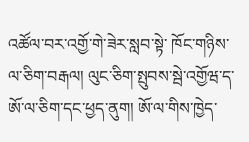འཚོལ་བར་འགྱོ་གེ་ཟེར་སླབ་སྟེ་ ཁོང་གཉིས་ལ་ཅིག་བརྒལ། ལུང་ཅིག་སྤུབས་སྦེ་འགྱོཝ་ད་ ཨོ་ལ་ཅིག་དང་ཕྱད་ནུག། ཨོ་ལ་གིས་ཁྱེད་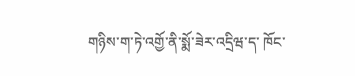གཉིས་ག་ཏེ་འགྱོ་ནི་སྨོ་ཟེར་འདྲིཝ་ད་ ཁོང་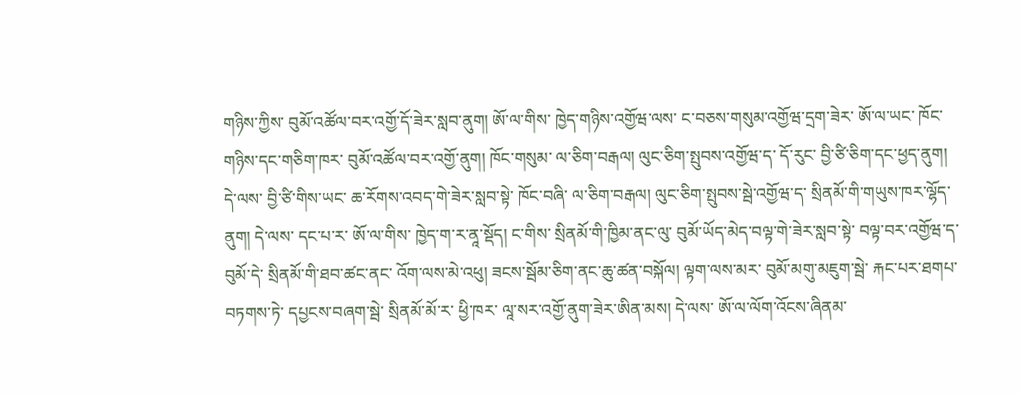གཉིས་ཀྱིས་ བུམོ་འཚོལ་བར་འགྱོ་དོ་ཟེར་སླབ་ནུག། ཨོ་ལ་གིས་ ཁྱེད་གཉིས་འགྱོཝ་ལས་ ང་བཅས་གསུམ་འགྱོཝ་དྲག་ཟེར་ ཨོ་ལ་ཡང་ ཁོང་གཉིས་དང་གཅིག་ཁར་ བུམོ་འཚོལ་བར་འགྱོ་ནུག། ཁོང་གསུམ་ ལ་ཅིག་བརྒལ། ལུང་ཅིག་སྤུབས་འགྱོཝ་ད་ དོ་རུང་ བྱི་ཙི་ཅིག་དང་ཕྱད་ནུག། དེ་ལས་ བྱི་ཙི་གིས་ཡང་ ཆ་རོགས་འབད་གེ་ཟེར་སླབ་སྟེ་ ཁོང་བཞི་ ལ་ཅིག་བརྒལ། ལུང་ཅིག་སྤུབས་སྦེ་འགྱོཝ་ད་ སྲིནམོ་གི་གཡུས་ཁར་ལྷོད་ནུག། དེ་ལས་ དང་པ་ར་ ཨོ་ལ་གིས་ ཁྱེད་ག་ར་ནཱ་སྡོད། ང་གིས་ སྲིནམོ་གི་ཁྱིམ་ནང་ལུ་ བུམོ་ཡོད་མེད་བལྟ་གེ་ཟེར་སླབ་སྟེ་ བལྟ་བར་འགྱོཝ་ད་ བུམོ་དེ་ སྲིནམོ་གི་ཐབ་ཚང་ནང་ འོག་ལས་མེ་འཕུ། ཟངས་སྦོམ་ཅིག་ནང་ཆུ་ཚན་བསྐོལ། ལྟག་ལས་མར་ བུམོ་མགུ་མཇུག་སྦེ་ རྐང་པར་ཐགཔ་བཏགས་ཏེ་ དཔྱངས་བཞག་སྦེ་ སྲིནམོ་མོ་ར་ ཕྱི་ཁར་ ལཱ་སར་འགྱོ་ནུག་ཟེར་ཨིན་མས། དེ་ལས་ ཨོ་ལ་ལོག་འོངས་ཞིནམ་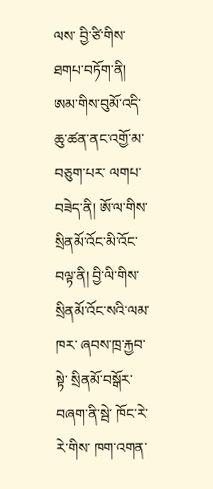ལས་ བྱི་ཙི་གིས་ཐགཔ་བཏོག་ནི། ཨམ་གིས་བུམོ་འདི་ ཆུ་ཚན་ནང་འགྱོ་མ་བཅུག་པར་ ལགཔ་བཟེད་ནི། ཨོ་ལ་གིས་ སྲིནམོ་འོང་མི་འོང་བལྟ་ནི། བྱི་ལི་གིས་ སྲིནམོ་འོང་སའི་ལམ་ཁར་ ཞབས་ཁྲ་རྐྱབ་སྟེ་ སྲིནམོ་བསྒོར་བཞག་ནི་སྦེ་ ཁོང་རེ་རེ་གིས་ ཁག་འགན་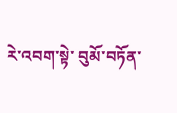རེ་འབག་སྟེ་ བུམོ་བཏོན་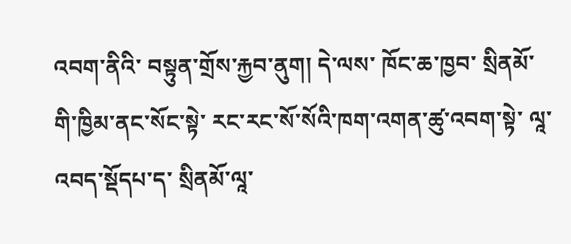འབག་ནིའི་ བསྟུན་གྲོས་རྐྱབ་ནུག། དེ་ལས་ ཁོང་ཆ་ཁྱབ་ སྲིནམོ་གི་ཁྱིམ་ནང་སོང་སྟེ་ རང་རང་སོ་སོའི་ཁག་འགན་ཚུ་འབག་སྟེ་ ལཱ་འབད་སྡོདཔ་ད་ སྲིནམོ་ལཱ་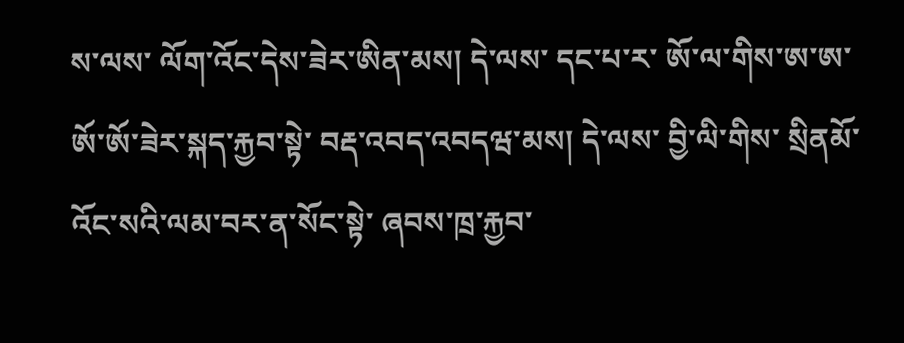ས་ལས་ ལོག་འོང་དེས་ཟེར་ཨིན་མས། དེ་ལས་ དང་པ་ར་ ཨོ་ལ་གིས་ཨ་ཨ་ཨོ་ཨོ་ཟེར་སྐད་རྐྱབ་སྟེ་ བརྡ་འབད་འབདཝ་མས། དེ་ལས་ བྱི་ལི་གིས་ སྲིནམོ་འོང་སའི་ལམ་བར་ན་སོང་སྟེ་ ཞབས་ཁྲ་རྐྱབ་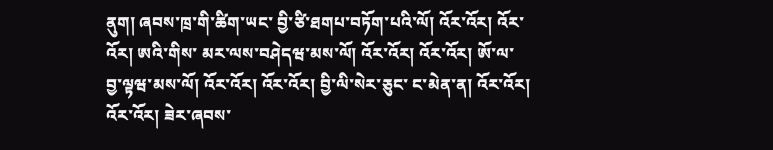ནུག། ཞབས་ཁྲ་གི་ཚིག་ཡང་ བྱི་ཙི་ཐགཔ་བཏོག་པའི་ལོ། འོར་འོར། འོར་འོར། ཨའི་གིས་ མར་ལས་བཤེདཝ་མས་ལོ། འོར་འོར། འོར་འོར། ཨོ་ལ་ བྱ་ལྟཝ་མས་ལོ། འོར་འོར། འོར་འོར། བྱི་ལི་སེར་ཅུང་ ང་མེན་ན། འོར་འོར། འོར་འོར། ཟེར་ཞབས་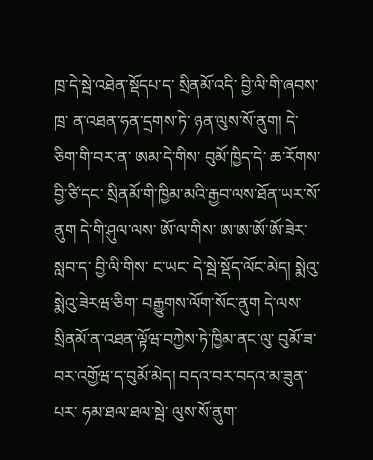ཁྲ་དེ་སྦེ་འཐེན་སྡོདཔ་ད་ སྲིནམོ་འདི་ བྱི་ལི་གི་ཞབས་ཁྲ་ ན་འཐན་ཧན་དྲགས་ཏེ་ ཉན་ལུས་སོ་ནུག། དེ་ཅིག་གི་བར་ན་ ཨམ་དེ་གིས་ བུམོ་ཁྱིད་དེ་ ཆ་རོགས་བྱི་ཙི་དང་ སྲིནམོ་གི་ཁྱིམ་མའི་རྒྱབ་ལས་ཐོན་ཡར་སོ་ནུག དེ་གི་ཤུལ་ལས་ ཨོ་ལ་གིས་ ཨ་ཨ་ཨོ་ཨོ་ཟེར་སླབ་ད་ བྱི་ལི་གིས་ ང་ཡང་ དེ་སྦེ་སྡོད་ལོང་མེད། སྨེའུ་སྨེའུ་ཟེརཝ་ཅིག་ བརྒྱུགས་ལོག་སོང་ནུག དེ་ལས་ སྲིནམོ་ན་འཐན་ལྟོཝ་བཀྱེས་ཏེ་ཁྱིམ་ནང་ལུ་ བུམོ་ཟ་བར་འགྱོཝ་ད་བུམོ་མེད། བདའ་བར་བདའ་མ་ཟུན་པར་ ཧམ་ཐལ་ཐལ་སྦེ་ ལུས་སོ་ནུག་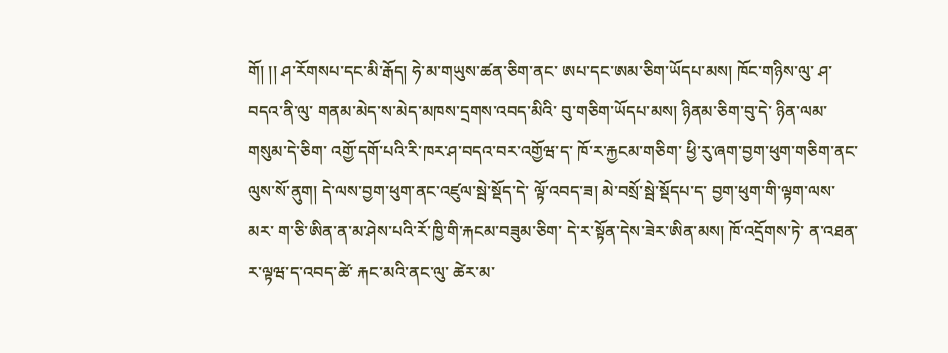གོ། །། ཤ་རོགསཔ་དང་མི་རྒོད། ཧེ་མ་གཡུས་ཚན་ཅིག་ནང་ ཨཔ་དང་ཨམ་ཅིག་ཡོདཔ་མས། ཁོང་གཉིས་ལུ་ ཤ་བདའ་ནི་ལུ་ གནམ་མེད་ས་མེད་མཁས་དྲགས་འབད་མིའི་ བུ་གཅིག་ཡོདཔ་མས། ཉིནམ་ཅིག་བུ་དེ་ ཉིན་ལམ་གསུམ་དེ་ཅིག་ འགྱོ་དགོ་པའི་རི་ཁར་ཤ་བདའ་བར་འགྱོཝ་ད་ ཁོ་ར་རྐྱངམ་གཅིག་ ཕྱི་རུ་ཞག་བྱག་ཕུག་གཅིག་ནང་ལུས་སོ་ནུག། དེ་ལས་བྱག་ཕུག་ནང་འཛུལ་སྦེ་སྡོད་དེ་ ལྟོ་འབད་ཟ། མེ་བསྲོ་སྦེ་སྡོདཔ་ད་ བྱག་ཕུག་གི་ལྟག་ལས་མར་ ག་ཅི་ཨིན་ན་མ་ཤེས་པའི་རོ་ཁྱི་གི་རྐངམ་བཟུམ་ཅིག་ དེ་ར་སྟོན་དེས་ཟེར་ཨིན་མས། ཁོ་འདྲོགས་ཏེ་ ན་འཐན་ར་ལྟཝ་ད་འབད་ཚེ་ རྐང་མའི་ནང་ལུ་ ཚེར་མ་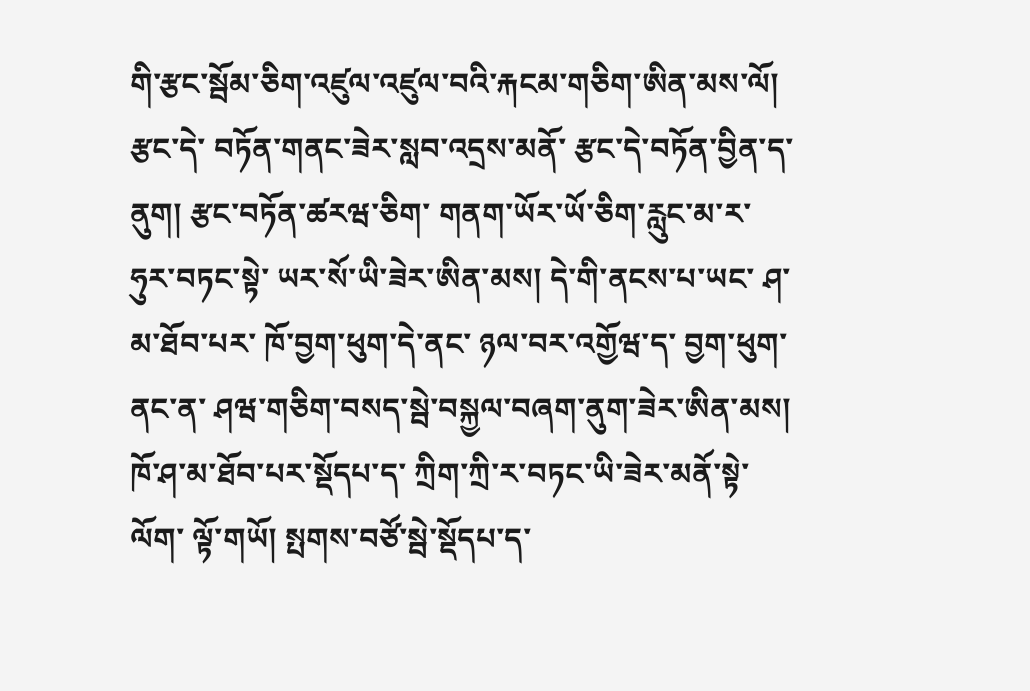གི་རྩང་སྦོམ་ཅིག་འཛུལ་འཛུལ་བའི་རྐངམ་གཅིག་ཨིན་མས་ལོ། རྩང་དེ་ བཏོན་གནང་ཟེར་སླབ་འདྲས་མནོ་ རྩང་དེ་བཏོན་བྱིན་ད་ནུག། རྩང་བཏོན་ཚརཝ་ཅིག་ གནག་ཡོར་ཡོ་ཅིག་རླུང་མ་ར་ཧུར་བཏང་སྟེ་ ཡར་སོ་ཡི་ཟེར་ཨིན་མས། དེ་གི་ནངས་པ་ཡང་ ཤ་མ་ཐོབ་པར་ ཁོ་བྱག་ཕུག་དེ་ནང་ ཉལ་བར་འགྱོཝ་ད་ བྱག་ཕུག་ནང་ན་ ཤཝ་གཅིག་བསད་སྦེ་བསྐྱལ་བཞག་ནུག་ཟེར་ཨིན་མས། ཁོ་ཤ་མ་ཐོབ་པར་སྡོདཔ་ད་ ཀྲིག་ཀྲི་ར་བཏང་ཡི་ཟེར་མནོ་སྟེ་ ལོག་ ལྟོ་གཡོ། སྤགས་བཙོ་སྦེ་སྡོདཔ་ད་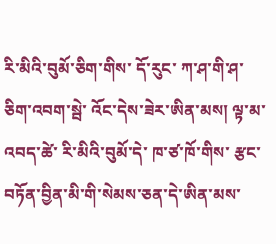རི་མིའི་བུམོ་ཅིག་གིས་ དོ་རུང་ ཀ་ཤ་གི་ཤ་ཅིག་འབག་སྦེ་ འོང་དེས་ཟེར་ཨིན་མས། ལྟ་མ་འབད་ཚེ་ རི་མིའི་བུམོ་དེ་ ཁ་ཙ་ཁོ་གིས་ རྩང་བཏོན་བྱིན་མི་གི་སེམས་ཅན་དེ་ཨིན་མས་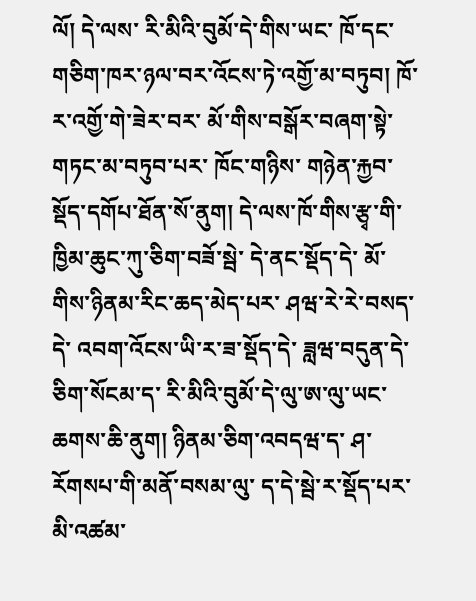ལོ། དེ་ལས་ རི་མིའི་བུམོ་དེ་གིས་ཡང་ ཁོ་དང་གཅིག་ཁར་ཉལ་བར་འོངས་ཏེ་འགྱོ་མ་བཏུབ། ཁོ་ར་འགྱོ་གེ་ཟེར་བར་ མོ་གིས་བསྒོར་བཞག་སྟེ་ གཏང་མ་བཏུབ་པར་ ཁོང་གཉིས་ གཉེན་རྐྱབ་སྡོད་དགོཔ་ཐོན་སོ་ནུག། དེ་ལས་ཁོ་གིས་རྩྭ་གི་ཁྱིམ་ཆུང་ཀུ་ཅིག་བཟོ་སྦེ་ དེ་ནང་སྡོད་དེ་ མོ་གིས་ཉིནམ་རིང་ཆད་མེད་པར་ ཤཝ་རེ་རེ་བསད་དེ་ འབག་འོངས་ཡི་ར་ཟ་སྡོད་དེ་ ཟླཝ་བདུན་དེ་ཅིག་སོངམ་ད་ རི་མིའི་བུམོ་དེ་ལུ་ཨ་ལུ་ཡང་ཆགས་ཆི་ནུག། ཉིནམ་ཅིག་འབདཝ་ད་ ཤ་རོགསཔ་གི་མནོ་བསམ་ལུ་ ད་དེ་སྦེ་ར་སྡོད་པར་མི་འཚམ་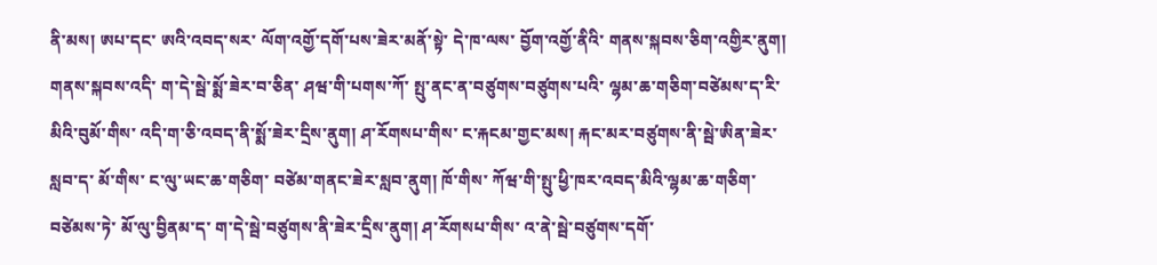ནི་མས། ཨཔ་དང་ ཨའི་འབད་སར་ ལོག་འགྱོ་དགོ་པས་ཟེར་མནོ་སྟེ་ དེ་ཁ་ལས་ བྱོག་འགྱོ་ནིའི་ གནས་སྐབས་ཅིག་འགྱིར་ནུག། གནས་སྐབས་འདི་ ག་དེ་སྦེ་སྨོ་ཟེར་བ་ཅིན་ ཤཝ་གི་པགས་ཀོ་ སྤུ་ནང་ན་བཙུགས་བཙུགས་པའི་ ལྷམ་ཆ་གཅིག་བཙེམས་ད་རི་མིའི་བུམོ་གིས་ འདི་ག་ཅི་འབད་ནི་སྨོ་ཟེར་དྲིས་ནུག། ཤ་རོགསཔ་གིས་ ང་རྐངམ་གྱང་མས། རྐང་མར་བཙུགས་ནི་སྦེ་ཨིན་ཟེར་སླབ་ད་ མོ་གིས་ ང་ལུ་ཡང་ཆ་གཅིག་ བཙེམ་གནང་ཟེར་སླབ་ནུག། ཁོ་གིས་ ཀོཝ་གི་སྤུ་ཕྱི་ཁར་འབད་མིའི་ལྷམ་ཆ་གཅིག་བཙེམས་ཏེ་ མོ་ལུ་བྱིནམ་ད་ ག་དེ་སྦེ་བཙུགས་ནི་ཟེར་དྲིས་ནུག། ཤ་རོགསཔ་གིས་ འ་ནེ་སྦེ་བཙུགས་དགོ་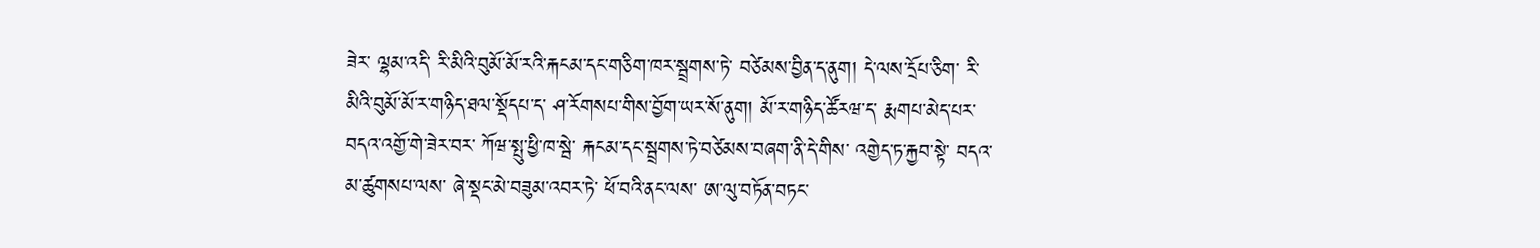ཟེར་ ལྷམ་འདི་ རི་མིའི་བུམོ་མོ་རའི་རྐངམ་དང་གཅིག་ཁར་སྦྲགས་ཏེ་ བཙེམས་བྱིན་ད་ནུག། དེ་ལས་དྲོཔ་ཅིག་ རི་མིའི་བུམོ་མོ་ར་གཉིད་ཐལ་སྡོདཔ་ད་ ཤ་རོགསཔ་གིས་བྱོག་ཡར་སོ་ནུག། མོ་ར་གཉིད་ཚོརཝ་ད་ རྨགཔ་མེད་པར་བདའ་འགྱོ་གེ་ཟེར་བར་ ཀོཝ་སྤུ་ཕྱི་ཁ་སྦེ་ རྐངམ་དང་སྦྲགས་ཏེ་བཙེམས་བཞག་ནི་དེ་གིས་ འགྱེད་ཏ་རྐྱབ་སྟེ་ བདའ་མ་ཚུགསཔ་ལས་ ཞེ་སྡང་མེ་བཟུམ་འབར་ཏེ་ ཕོ་བའི་ནང་ལས་ ཨ་ལུ་བཏོན་བཏང་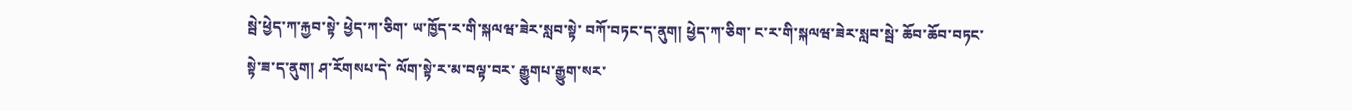སྦེ་ཕྱེད་ཀ་རྐྱབ་སྟེ་ ཕྱེད་ཀ་ཅིག་ ཡ་ཁྱོད་ར་གི་སྐལཝ་ཟེར་སླབ་སྟེ་ བཀོ་བཏང་ད་ནུག། ཕྱེད་ཀ་ཅིག་ ང་ར་གི་སྐལཝ་ཟེར་སླབ་སྦེ་ ཆོབ་ཆོབ་བཏང་སྟེ་ཟ་ད་ནུག། ཤ་རོགསཔ་དེ་ ལོག་སྟེ་ར་མ་བལྟ་བར་ རྒྱུགཔ་རྒྱུག་སར་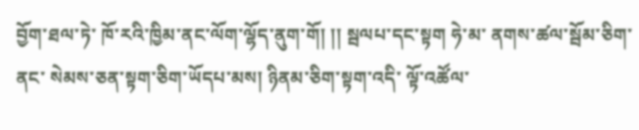བྱོག་ཐལ་ཏེ་ ཁོ་རའི་ཁྱིམ་ནང་ལོག་ལྷོད་ནུག་གོ། །། སྦལཔ་དང་སྟག ཧེ་མ་ ནགས་ཚལ་སྦོམ་ཅིག་ནང་ སེམས་ཅན་སྟག་ཅིག་ཡོདཔ་མས། ཉིནམ་ཅིག་སྟག་འདི་ ལྟོ་འཚོལ་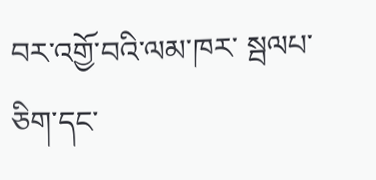བར་འགྱོ་བའི་ལམ་ཁར་ སྦལཔ་ཅིག་དང་